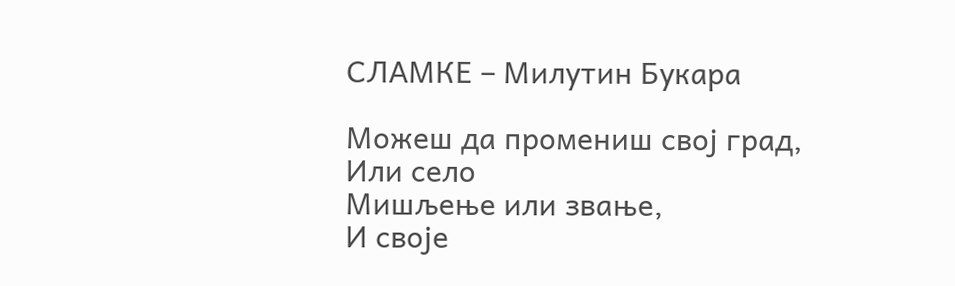СЛАМКЕ – Милутин Букара

Можеш да промениш свој град,
Или село
Мишљење или звање,
И своје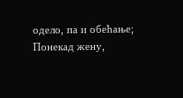одело, па и обећање;
Понекад жену,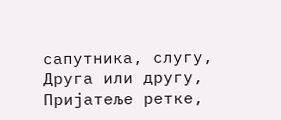сапутника, слугу,
Друга или другу,
Пријатеље ретке,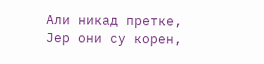Али никад претке,
Јер они су корен,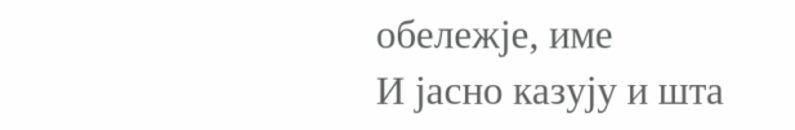обележје, име
И јасно казују и шта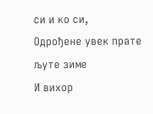си и ко си,
Одрођене увек прате љуте зиме
И вихор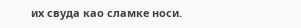их свуда као сламке носи.